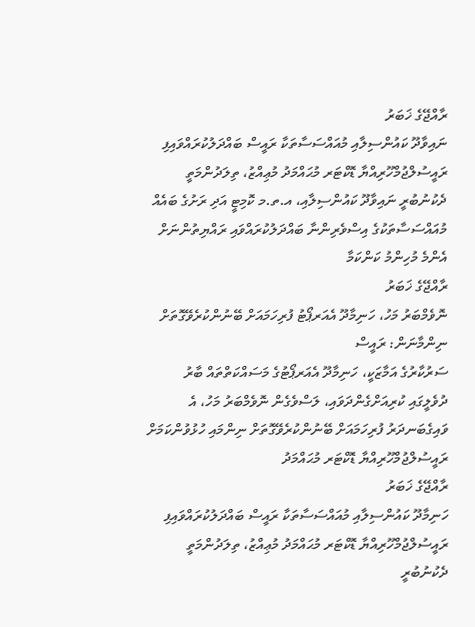ރާއްޖޭގެ ޚަބަރު
ނައިވާދޫ ކައުންސިލާއި މުއައްސަސާތަކާ ރައީސް ބައްދަލުކުރައްވައިފި
ރައީސުލްޖުމްހޫރިއްޔާ ޑޮކްޓަރ މުޙައްމަދު މުޢިއްޒު، ތިލަދުންމަތީ ދެކުނުބުރީ ނައިވާދޫ ކައުންސިލާއި، އ.ތ.މ ކޮމިޓީ އަދި ރަށުގެ ބައެއް މުއައްސަސާތަކުގެ އިސްވެރިންނާ ބައްދަލުކުރައްވައި ރައްޔިތުންނަށް އެންމެ މުހިންމު ކަންކަމާ
ރާއްޖޭގެ ޚަބަރު
ނޮވެމްބަރު މަހު، ހަނިމާދޫ އެއަރޕޯޓު ފުރިހަމައަށް ބޭނުންކުރެވޭގޮތަށް ނިންމާނަން: ރައީސް
ސަރުކާރުގެ އަމާޒަކީ، ހަނިމާދޫ އެއަރޕޯޓުގެ މަސައްކަތްތައް ބާރު ދުވެލީގައި ކުރިއަށްގެންދަވައި، ލަސްވެގެން ނޮވެމްބަރު މަހު، އެ ވައިގެބަނދަރު ފުރިހަމައަށް ބޭނުންކުރެވޭގޮތަށް ނިންމައި ހުޅުވުންކަމަށް ރައީސުލްޖުމްހޫރިއްޔާ ޑޮކްޓަރ މުޙައްމަދު
ރާއްޖޭގެ ޚަބަރު
ހަނިމާދޫ ކައުންސިލާއި މުއައްސަސާތަކާ ރައީސް ބައްދަލުކުރައްވައިފި
ރައީސުލްޖުމްހޫރިއްޔާ ޑޮކްޓަރ މުޙައްމަދު މުޢިއްޒު، ތިލަދުންމަތީ ދެކުނުބުރީ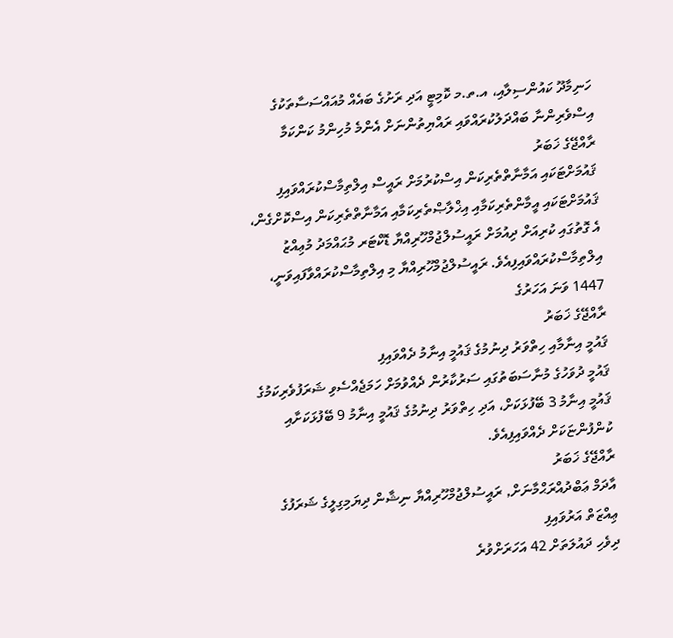ހަނިމާދޫ ކައުންސިލާއި، އ.ތ.މ ކޮމިޓީ އަދި ރަށުގެ ބައެއް މުއައްސަސާތަކުގެ އިސްވެރިންނާ ބައްދަލުކުރައްވައި ރައްޔިތުންނަށް އެންމެ މުހިންމު ކަންކަމާ
ރާއްޖޭގެ ޚަބަރު
ޤައުމަށްޓަކައި އަމާނާތްތެރިކަން އިސްކުރުމަށް ރައީސް އިލްތިމާސްކުރައްވައިފި
ޤައުމަށްޓަކައި އީމާންތެރިކަމާއި އިޚްލާޞްތެރިކަމާއި އަމާނާތްތެރިކަން އިސްކޮށްގެން، އެ ގޮތުގައި ކުރިއަށް ދިއުމަށް ރައީސުލްޖުމްހޫރިއްޔާ ޑޮކްޓަރ މުޙައްމަދު މުޢިއްޒު އިލްތިމާސްކުރައްވައިފިއެވެ. ރައީސުލްޖުމްހޫރިއްޔާ މި އިލްތިމާސްކުރައްވާފައިވަނީ، 1447 ވަނަ އަހަރުގެ
ރާއްޖޭގެ ޚަބަރު
ޤައުމީ އިނާމާއި ހިތްވަރު ދިނުމުގެ ޤައުމީ އިނާމު ދެއްވައިފި
ޤައުމީ ދުވަހުގެ މުނާސަބަތުގައި ސަރުކާރުން ދެއްވުމަށް ހަމަޖެއްސެވި ޝަރަފުވެރިކަމުގެ ޤައުމީ އިނާމު 3 ބޭފުޅަކަށް، އަދި ހިތްވަރު ދިނުމުގެ ޤައުމީ އިނާމު 9 ބޭފުޅަކަށާއި ކުންފުންޏަކަށް ދެއްވައިފިއެވެ.
ރާއްޖޭގެ ޚަބަރު
އާދަމް ޢަބްދުއްރަޙްމާނަށް, ރައީސުލްޖުމްހޫރިއްޔާ ނިޝާން ދިޔަމިގިލީގެ ޝަރަފުގެ ޢިއްޒަތް އަރުވައިފި
ދިވެހި ދައުލަތަށް 42 އަހަރަށްވުރެ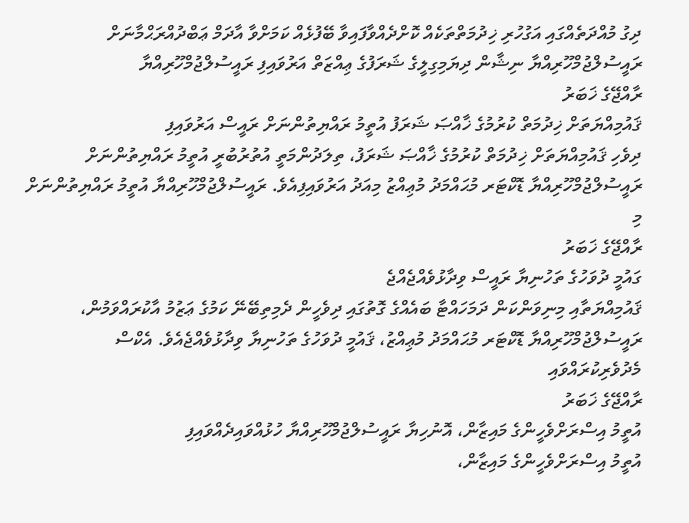ދިގު މުއްދަތެއްގައި އަގުހުރި ޚިދުމަތްތަކެއް ކޮށްދެއްވާފައިވާ ބޭފުޅެއް ކަމަށްވާ އާދަމް ޢަބްދުއްރަޙްމާނަށް ރައީސުލްޖުމްހޫރިއްޔާ ނިޝާން ދިޔަމިގިލީގެ ޝަރަފުގެ ޢިއްޒަތް އަރުވައިފި ރައީސުލްޖުމްހޫރިއްޔާ
ރާއްޖޭގެ ޚަބަރު
ޤައުމިއްޔަތަށް ޚިދުމަތް ކުރުމުގެ ޚާއްޞަ ޝަރަފު އުތީމު ރައްޔިތުންނަށް ރައީސް އަރުވައިފި
ދިވެހި ޤައުމިއްޔަތަށް ޚިދުމަތް ކުރުމުގެ ޚާއްޞަ ޝަރަފު، ތިލަދުންމަތީ އުތުރުބުރީ އުތީމު ރައްޔިތުންނަށް ރައީސުލްޖުމްހޫރިއްޔާ ޑޮކްޓަރ މުޙައްމަދު މުޢިއްޒު މިއަދު އަރުވައިފިއެވެ. ރައީސުލްޖުމްހޫރިއްޔާ އުތީމު ރައްޔިތުންނަށް މި
ރާއްޖޭގެ ޚަބަރު
ގައުމީ ދުވަހުގެ ތަހުނިޔާ ރައީސް ވިދާޅުވެއްޖެއްޖެ
ޤައުމިއްޔަތާއި މިނިވަންކަން ދަމަހައްޓާ ބައެއްގެ ގޮތުގައި ދިވެހީން ދެމިތިބޭނޭ ކަމުގެ ޢަޒުމު އާކުރައްވަމުން، ރައީސުލްޖުމްހޫރިއްޔާ ޑޮކްޓަރ މުޙައްމަދު މުޢިއްޒު، ޤައުމީ ދުވަހުގެ ތަހުނިޔާ ވިދާޅުވެއްޖެއެވެ. އެކްސް މެދުވެރިކުރައްވައި
ރާއްޖޭގެ ޚަބަރު
އުތީމު އިސްރަށްވެހީންގެ މައިޒާން، އޮނުހިޔާ ރައީސުލްޖުމްހޫރިއްޔާ ހުޅުއްވައިދެއްވައިފި
އުތީމު އިސްރަށްވެހީންގެ މައިޒާން،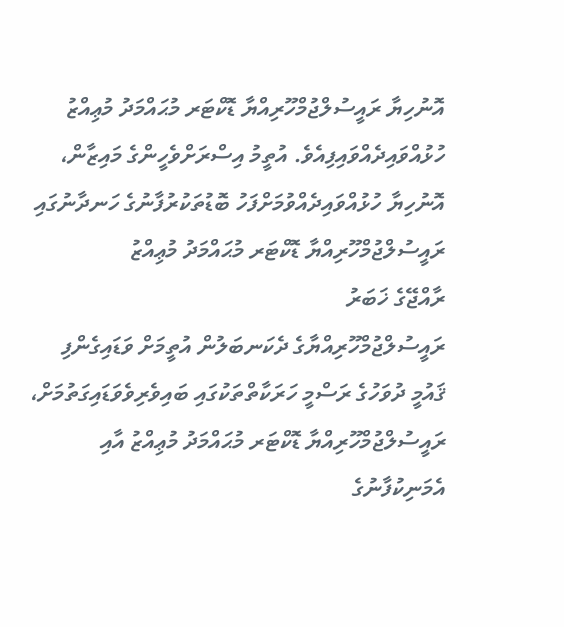އޮނުހިޔާ ރައީސުލްޖުމްހޫރިއްޔާ ޑޮކްޓަރ މުޙައްމަދު މުޢިއްޒު ހުޅުއްވައިދެއްވައިފިއެވެ. އުތީމު އިސްރަށްވެހީންގެ މައިޒާން، އޮނުހިޔާ ހުޅުއްވައިދެއްވުމަށްފަހު ބޮޑުތަކުރުފާނުގެ ހަނދާނުގައި ރައީސުލްޖުމްހޫރިއްޔާ ޑޮކްޓަރ މުޙައްމަދު މުޢިއްޒު
ރާއްޖޭގެ ޚަބަރު
ރައީސުލްޖުމްހޫރިއްޔާގެ ދެކަނބަލުން އުތީމަށް ވަޑައިގެންފި
ޤައުމީ ދުވަހުގެ ރަސްމީ ހަރަކާތްތަކުގައި ބައިވެރިވެވަޑައިގަތުމަށް، ރައީސުލްޖުމްހޫރިއްޔާ ޑޮކްޓަރ މުޙައްމަދު މުޢިއްޒު އާއި އެމަނިކުފާނުގެ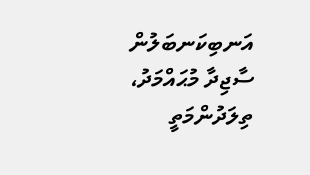އަނބިކަނބަލުން ސާޖިދާ މުޙައްމަދު، ތިލަދުންމަތީ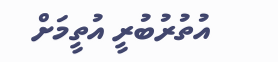އުތުރުބުރީ އުތީމަށް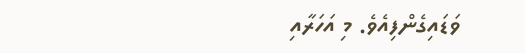ވަޑައިގެންފިއެވެ. މި އަހަރާއި